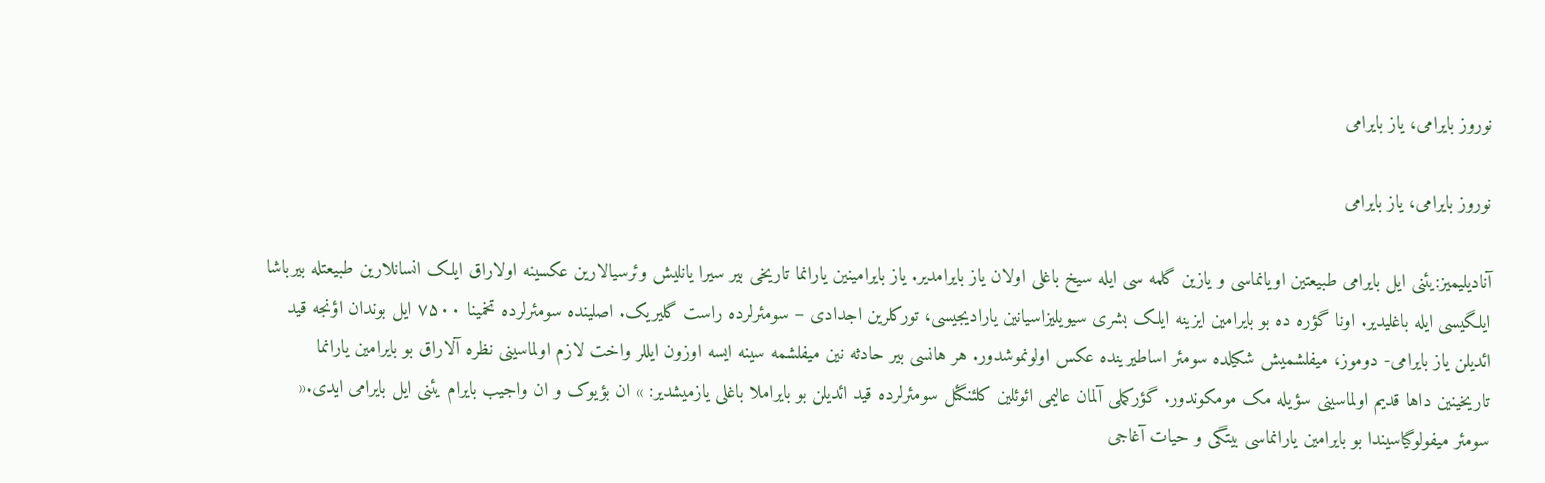نوروز بایرامی، یاز بایرامی

نوروز بایرامی، یاز بایرامی

آنادیلیمیز:یئنی ایل بایرامی طبیعتین اویانماسی و یازین گلمه سی ایله سیخ باغلی اولان یاز بایرامدیر. یاز بایرامینین یارانما تاریخی بیر سیرا یانلیش وئرسیالارین عکسینه اولاراق ایلک انسانلارین طبیعتله بیرباشا ایلگیسی ایله باغلیدیر. اونا گؤره ده بو بایرامین ایزینه ایلک بشری سیویلیزاسیانین یارادیجیسی، تورکلرین اجدادی – سومئرلرده راست گلیریک. اصلینده سومئرلرده تخمینا ۷۵۰۰ ایل بوندان اؤنجه قید ائدیلن یاز بایرامی- دوموز، میفلشمیش شکیلده سومئر اساطیرینده عکس اولونموشدور. هر هانسی بیر حادثه نین میفلشمه سینه ایسه اوزون ایللر واخت لازم اولماسینی نظره آلاراق بو بایرامین یارانما تاریخینین داها قدیم اولماسینی سؤیله مک مومکوندور. گؤرکملی آلمان عالیمی ائوئلین کلئنگئل سومئرلرده قید ائدیلن بو بایراملا باغلی یازمیشدیر: » ان بؤیوک و ان واجیب بایرام یئنی ایل بایرامی ایدی.« سومئر میفولوگیاسیندا بو بایرامین یارانماسی بیتگی و حیات آغاجی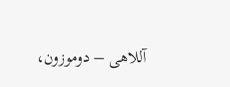آللاهی – دوموزون،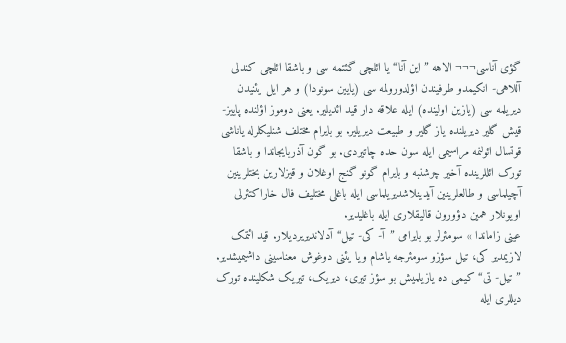گؤی آناسی¬¬¬ الاهه ” این آنا“یا ائلچی گئتمه سی و باشقا ائلچی کندلی آللاهی- انکیمدو طرفیندن اؤلدورولمه سی (یایین سونودا) و هر ایل یئنیدن دیریلمه سی (یازین اولینده) ایله علاقه دار قید ائدیلیر. یعنی دوموز اؤلنده پاییز- قیش گلیر دیریلنده یاز گلیر و طبیعت دیریلیر. بو بایرام مختلف شنلیکلرله یاناشی قوتسال ائولنمه مراسیمی ایله سون حده چاتیردی. بو گون آذربایجاندا و باشقا تورک ائللرینده آخیر چرشنبه و بایرام گونو گنج اوغلان و قیزلارین بختلرینین آچیلماسی و طالعلرینین آیدینلاشدیریلماسی ایله باغلی مختلیف فال خاراکتئرلی اویونلار همین دؤورون قالیقلاری ایله باغلیدیر.
عینی زاماندا » سومئرلر بو بایرامی ”آ- کی- تیل“ آدلاندیریردیلار. قید ائتمک لازیمدیر کی، تیل سؤزو سومئرجه یاشام ویا یئنی دوغوش معناسینی داشیمیشدیر. ” تیل- تی“ کیمی ده یازیلمیش بو سؤز تیری، دیریک، تیریک شکلینده تورک دیللری ایله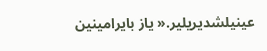عینیلشدیریلیر.« یاز بایرامینین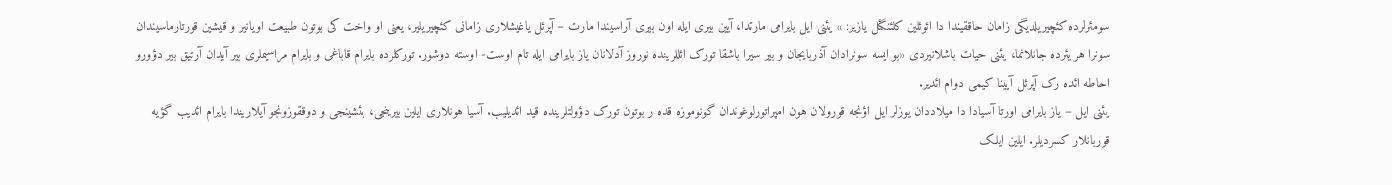سومئرلرده کئچیریلدیگی زامان حاققیندا دا ائوئلین کلئنگئل یازیر: » یئنی ایل بایرامی مارتدا، آیین بیری ایله اون بیری آراسیندا مارت – آپرئل یاغیشلاری زامانی کئچیریلیر، یعنی او واخت کی بوتون طبیعت اویانیر و قیشین قورتارماسیندان سونرا هر یئرده جانلانما، یئنی حیات باشلانیردی «بو ایسه سونرادان آذربایجان و بیر سیرا باشقا تورک ائللرینده نوروز آدلانان یاز بایرامی ایله تام اوست- اوسته دوشور. تورکلرده بایرام قاباغی و بایرام مراسیملری بیر آیدان آرتیق بیر دؤورو احاطه ائده رک آپرئل آیینا کیمی دوام ائدیر.
یئنی ایل – یاز بایرامی اورتا آسیادا دا میلاددان یوزلر ایل اؤنجه قورولان هون امپراتورلوغوندان گونوموزه قده ر بوتون تورک دؤولتلرینده قید ائدیلیب. آسیا هونلاری ایلین بیرینجی، بئشینجی و دوققوزونجو آیلاریندا بایرام ائدیب گؤیه قوربانلار کسردیلر. ایلین ایلک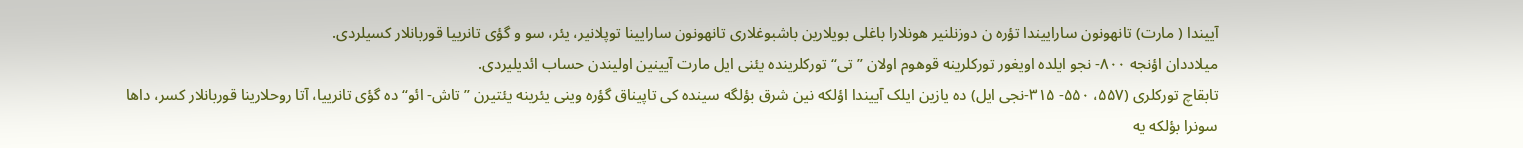آییندا ( مارت) تانهونون ساراییندا تؤره ن دوزنلنیر هونلارا باغلی بویلارین باشبوغلاری تانهونون سارایینا توپلانیر، یئر، سو و گؤی تانرییا قوربانلار کسیلردی.
میلاددان اؤنجه ۸۰۰- نجو ایلده اویغور تورکلرینه قوهوم اولان ” تی“ تورکلرینده یئنی ایل مارت آیینین اولیندن حساب ائدیلیردی.
تابقاچ تورکلری (۵۵۷، ۵۵۰- ۳۱۵-نجی ایل) ده یازین ایلک آییندا اؤلکه نین شرق بؤلگه سینده کی تاپیناق گؤره وینی یئرینه یئتیرن ” تاش- ائو“ ده گؤی تانرییا، آتا روحلارینا قوربانلار کسر، داها سونرا بؤلکه یه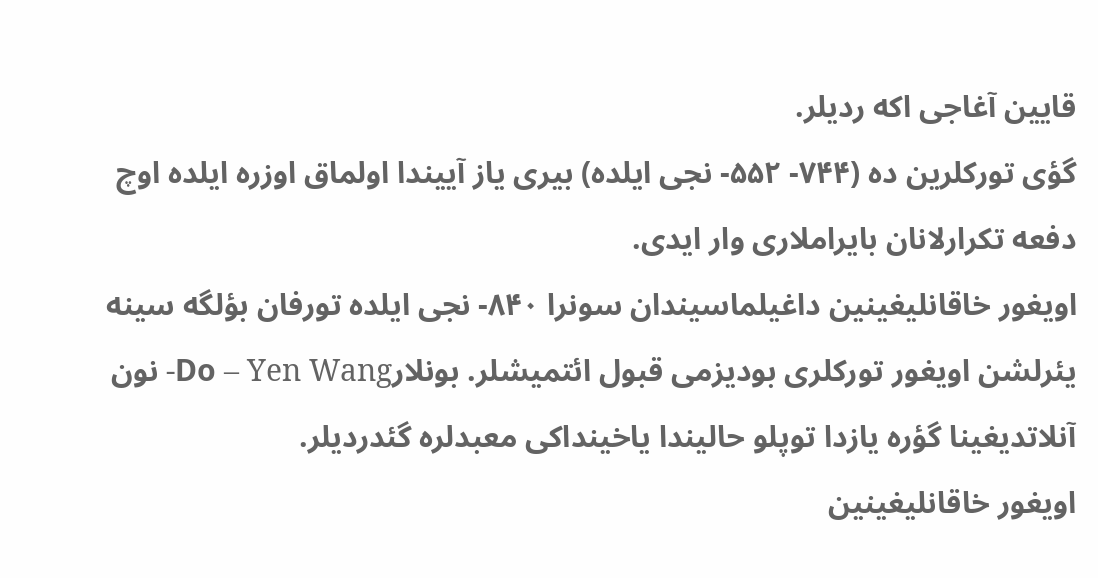قایین آغاجی اکه ردیلر.
گؤی تورکلرین ده (۷۴۴- ۵۵۲- نجی ایلده) بیری یاز آییندا اولماق اوزره ایلده اوچ دفعه تکرارلانان بایراملاری وار ایدی.
اویغور خاقانلیغینین داغیلماسیندان سونرا ۸۴۰- نجی ایلده تورفان بؤلگه سینه یئرلشن اویغور تورکلری بودیزمی قبول ائتمیشلر. بونلارDo – Yen Wang- نون آنلاتدیغینا گؤره یازدا توپلو حالیندا یاخینداکی معبدلره گئدردیلر.
اویغور خاقانلیغینین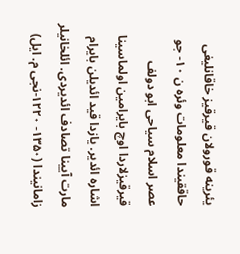یئرینه قورولان قیرقیز خاقانلیغی حاققیندا معلومات وئره ن ۱۰- جو عصر اسلام سیاحی ابو دولف قیرقیزلاردا اوچ بایرامین اولماسینا اشاره ائدیر. یازدا قید ائدیلن بایرام مارت آیینا تصادف ائدیردی. ائلخانیلر زامانیندا (۱۳۵۰- ۱۲۲۰-نجی م. ایل)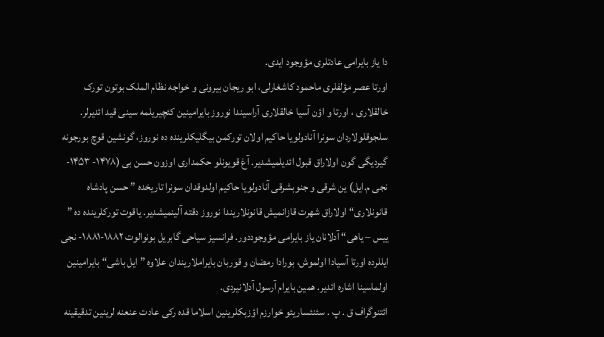دا یاز بایرامی عادتلری مؤوجود ایدی.
اورتا عصر مؤلفلری ماحمود کاشغارلی، ابو ریجان بیرونی و خواجه نظام الملک بوتون تورک خالقلاری ، اورتا و اؤن آسیا خالقلاری آراسیندا نوروز بایرامینین کئچیریلمه سینی قید ائدیرلر.
سلجوقلولاردان سونرا آنادولویا حاکیم اولان تورکمن بیگلیکلرینده ده نوروز، گونشین قوچ بورجونه گیردیگی گون اولاراق قبول ائدیلمیشدیر. آغ قویونلو حکمداری اوزون حسن بی (۱۴۷۸- ۱۴۵۳-نجی م.ایل) ین شرقی و جنوبشرقی آنادولویا حاکیم اولدوقدان سونرا تاریخده ” حسن پادشاه قانونلاری“ اولاراق شهرت قازانمیش قانونلاریندا نوروز دقته آلینمیشدیر. یاقوت تورکلرینده ده ” ییس – یاهی“ آدلانان یاز بایرامی مؤوجوددور. فرانسیز سیاحی گابریل بونوالوت ۱۸۸۲-۱۸۸۱- نجی ایللرده اورتا آسیادا اولموش، بورادا رمضان و قوربان بایراملاریندان علاوه ” ایل باشی“ بایرامینین اولماسینا اشاره ائدیر. همین بایرام آرسول آدلانیردی.
ائتنوگراف ق . پ . سئنئساریئو خوارزم اؤزبکلرینین اسلاما قده رکی عادت عنعنه لرینین تدقیقینه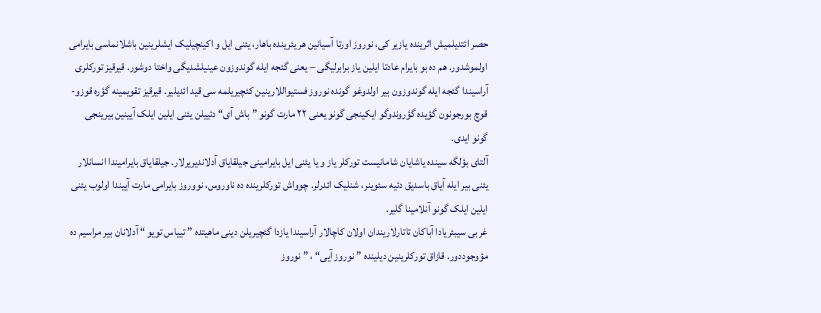حصر ائتدیلمیش اثرینده یازیر کی، نوروز اورتا آسیانین هر یئرینده باهار، یئنی ایل و اکینچیلیک ایشلرینین باشلانماسی بایرامی اولموشدور. هم ده بو بایرام عادتا ایلین یاز برابرلیگی – یعنی گئجه ایله گوندوزون عینیلشدیگی واختا دوشور. قیرقیز تورکلری آراسیندا گئجه ایله گوندوزون بیر اولدوغو گونده نوروز فستیواللارینین کئچیریلمه سی قید ائدیلیر. قیرقیز تقویمینه گؤره قوزو- قوچ بورجونون گؤیده گؤروندوگو ایکینجی گونو یعنی ۲۲ مارت گونو ” باش آی“ دئییلن یئنی ایلین ایلک آیینین بیرینجی گونو ایدی.
آلتای بؤلگه سینده یاشایان شامانیست تورکلر یاز و یا یئنی ایل بایرامینی جیلقایاق آدلاندیریرلار. جیلقایاق بایرامیندا انسانلار یئنی بیر ایله آیاق باسدیق دئیه سئوینر، شنلیک ائدرلر. چوواش تورکلرینده ده ناوروس، نووروز بایرامی مارت آییندا اولوب یئنی ایلین ایلک گونو آنلامینا گلیر.
غربی سیبئریادا آباکان تاتارلاریندان اولان کاچالار آراسیندا یازدا گئچیریلن دینی ماهیتده ” تییاس تویو “ آدلانان بیر مراسیم ده مؤوجوددور. قازاق تورکلرینین دیلینده ” نوروز آیی“ ، ” نوروز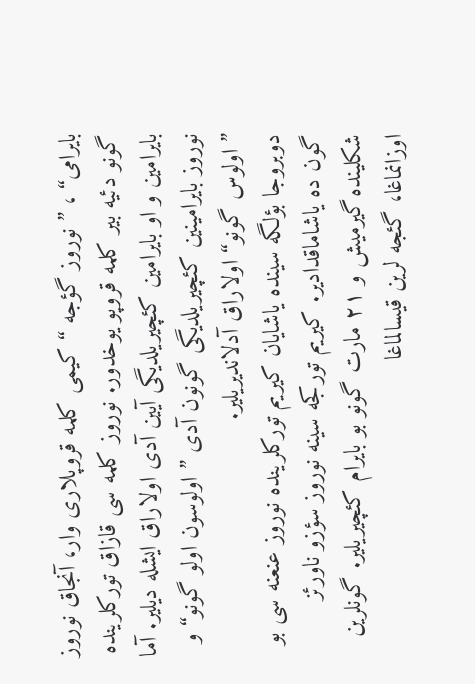بایرامی“ ، ” نوروز گؤجه “ کیمی کلمه قروپلاری وار، آنجاق نوروز گونو دئیه بیر کلمه قروپو یوخدور. نوروز کلمه سی قازاق تورکلرینده بایرامین و او بایرامین کئچیریلدیگی آیین آدی اولاراق ایشله دیلیر. آما نوروز بایرامینین کئچیریلدیگی گونون آدی ” اولوسون اولو گونو“ و ” اولوس گونو“ اولاراق آدلاندیریلیر.
دوبروجا بؤلگه سینده یاشایان کیریم تورکلرینده نوروز عنعنه سی بو گون ده یاشاماقدادیر. کیریم تورکجه سینه نوروز سؤزو ناورئز شکلینده گیرمیش و ۲۱ مارت گونو بو بایرام کئچیریلیر. گونلرین اوزانماغا، گئجه لرین قیسالماغا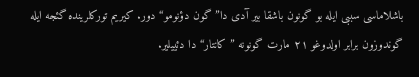باشلاماسی سببی ایله بو گونون باشقا بیر آدی دا” گون دؤنومو“ دور. کیریم تورکلرینده گئجه ایله گوندوزون برابر اولدوغو ۲۱ مارت گونونه ” کانتار“ دا دئییلیر.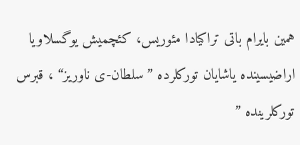همین بایرام باتی تراکیادا مئوریس، کئچمیش یوگسلاویا اراضیسینده یاشایان تورکلرده ” سلطان-ی ناوریز“ ، قبرس تورکلرینده ”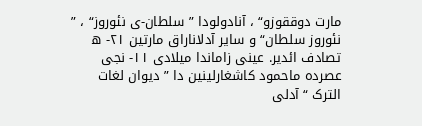مارت دوققوزو“ ، آنادولودا ” سلطان-ی نئوروز“ ، ” نئوروز سلطان“ و سایر آدلاناراق مارتین ۲۱- ه تصادف ائدیر. عینی زاماندا میلادی ۱۱- نجی عصرده ماحمود کاشغارلینین دا ” دیوان لغات الترک “آدلی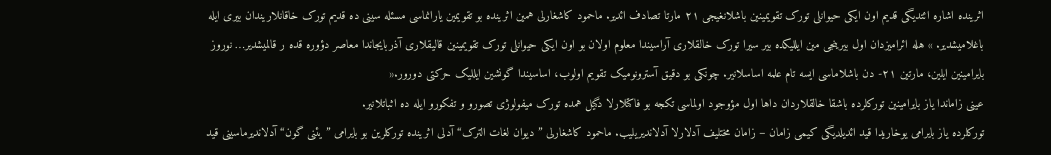اثرینده اشاره ائتدیگی قدیم اون ایکی حیوانلی تورک تقویمینین باشلانغیجی ۲۱ مارتا تصادف ائدیر. ماحمود کاشغارلی همین اثرینده بو تقویمین یارانماسی مسئله سینی ده قدیم تورک خاقانلاریندان بیری ایله باغلامیشدیر. » هله ائرامیزدان اول بیرینجی مین ایللیکده بیر سیرا تورک خالقلاری آراسیندا معلوم اولان بو اون ایکی حیوانلی تورک تقویمینین قالیقلاری آذربایجاندا معاصر دؤوره قده ر قالمیشدیر… نوروز بایرامینین ایلین، مارتین ۲۱- دن باشلاماسی ایسه تام علمه اساسلانیر. چونکی بو دقیق آسترونومیک تقویم اولوب، اساسیندا گونشین ایللیک حرکتی دورور.«
عینی زاماندا یاز بایرامینین تورکلرده باشقا خالقلاردان داها اول مؤوجود اولماسی تکجه بو فاکتلارلا دگیل همده تورک میفولوژی تصورو و تفکورو ایله ده اثباتلانیر.
تورکلرده یاز بایرامی یوخاریدا قید ائدیلدیگی کیمی زامان – زامان مختلیف آدلارلا آدلاندیریلیب. ماحمود کاشغارلی ” دیوان لغات الترک“ آدلی اثرینده تورکلرین بو بایرامی ” یئنی گون“ آدلاندیرماسینی قید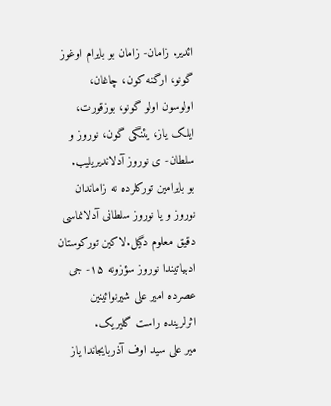ائدیر. زامان- زامان بو بایرام اوغوز گونو، ارگنه کون، چاغان، اولوسون اولو گونو، بوزقورت، ایلک یاز، یئنگی گون، نوروز و سلطان- ی نوروز آدلاندیریلیب.
بو بایرامین تورکلرده نه زاماندان نوروز و یا نوروز سلطانی آدلانماسی دقیق معلوم دگیل.لاکین تورکوستان ادبیاتیندا نوروز سؤزونه ۱۵- جی عصرده امیر علی شیرنوائینین اثرلرینده راست گلیریک.
میر علی سید اوف آذربایجاندا یاز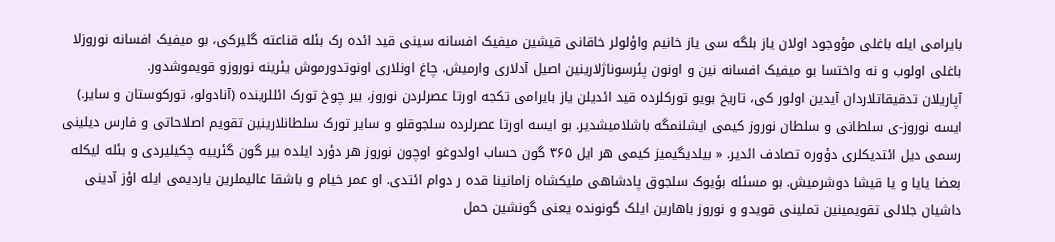بایرامی ایله باغلی مؤوجود اولان یاز بلگه سی یاز خانیم واؤلولر خاقانی قیشین میفیک افسانه سینی قید ائده رک بئله قناعته گلیرکی، بو میفیک افسانه نوروزلا باغلی اولوب و نه واختسا بو میفیک افسانه نین و اونون پئرسوناژلارینین اصیل آدلاری وارمیش. چاغ اونلاری اونوتدورموش یئرینه نوروزو قویموشدور.
آپاریلان تدقیقاتلاردان آیدین اولور کی، تاریخ بویو تورکلرده قید ائدیلن یاز بایرامی تکجه اورتا عصرلردن نوروز، بیر چوخ تورک ائللرینده (آنادولو، تورکوستان و سایر.) ایسه نوروز-ی سلطانی و سلطان نوروز کیمی ایشلنمگه باشلامیشدیر. بو ایسه اورتا عصرلرده سلجوقلو و سایر تورک سلطانلارینین تقویم اصلاحاتی و فارس دیلینی رسمی دیل ائتدیکلری دؤوره تصادف ائدیر. « بیلدیگیمیز کیمی هر ایل ۳۶۵ گون حساب اولدوغو اوچون نوروز هر دؤرد ایلده بیر گون گئرییه چکیلیردی و بئله لیکله بعضا یایا و یا قیشا دوشرمیش. بو مسئله بؤیوک سلجوق پادشاهی ملیکشاه زامانینا قده ر دوام ائتدی. او عمر خیام و باشقا عالیملرین یاردیمی ایله اؤز آدینی داشیان جلالی تقویمینین تملینی قویدو و نوروز باهارین ایلک گونونده یعنی گونشین حمل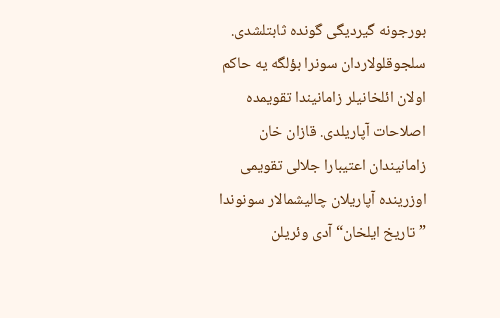بورجونه گیردیگی گونده ثابتلشدی. سلجوقلولاردان سونرا بؤلگه یه حاکم اولان ائلخانیلر زامانیندا تقویمده اصلاحات آپاریلدی. قازان خان زامانیندان اعتیبارا جلالی تقویمی اوزرینده آپاریلان چالیشمالار سونوندا ” تاریخ ایلخان“ آدی وئریلن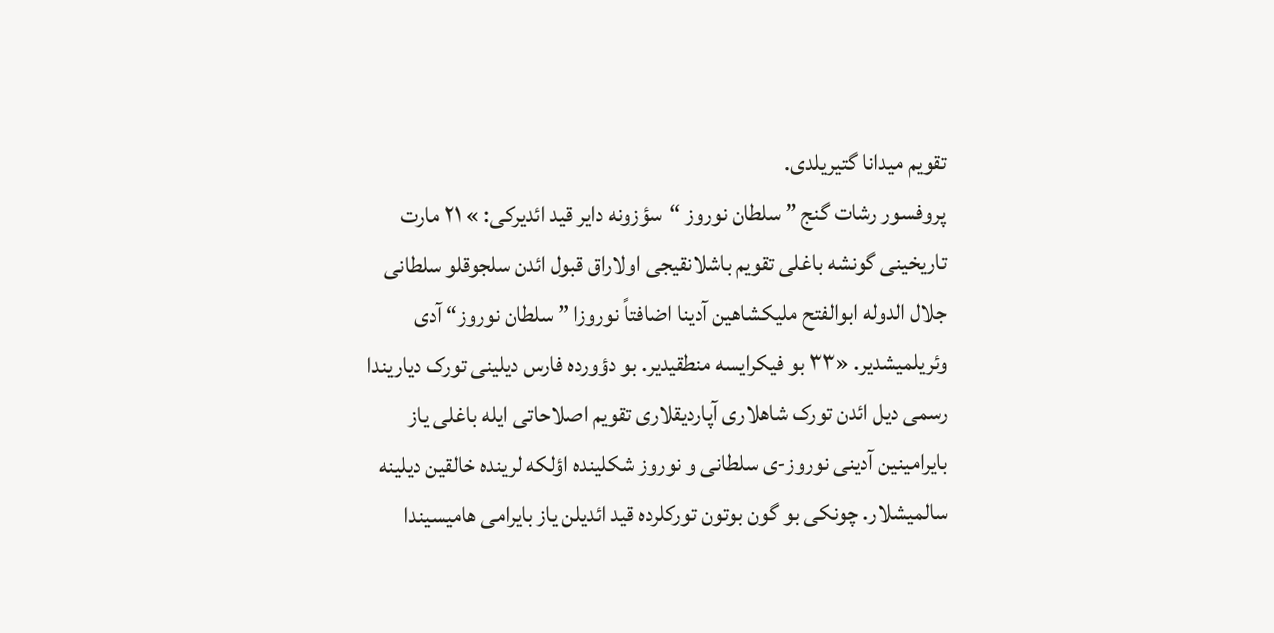تقویم میدانا گتیریلدی.
پروفسور رشات گنج ” سلطان نوروز “سؤزونه دایر قید ائدیرکی: » ۲۱ مارت تاریخینی گونشه باغلی تقویم باشلانقیجی اولاراق قبول ائدن سلجوقلو سلطانی جلال الدوله ابوالفتح ملیکشاهین آدینا اضافتاً نوروزا ” سلطان نوروز“ آدی وئریلمیشدیر. «۳۳ بو فیکرایسه منطقیدیر. بو دؤورده فارس دیلینی تورک دیاریندا رسمی دیل ائدن تورک شاهلاری آپاردیقلاری تقویم اصلاحاتی ایله باغلی یاز بایرامینین آدینی نوروز-ی سلطانی و نوروز شکلینده اؤلکه لرینده خالقین دیلینه سالمیشلار. چونکی بو گون بوتون تورکلرده قید ائدیلن یاز بایرامی هامیسیندا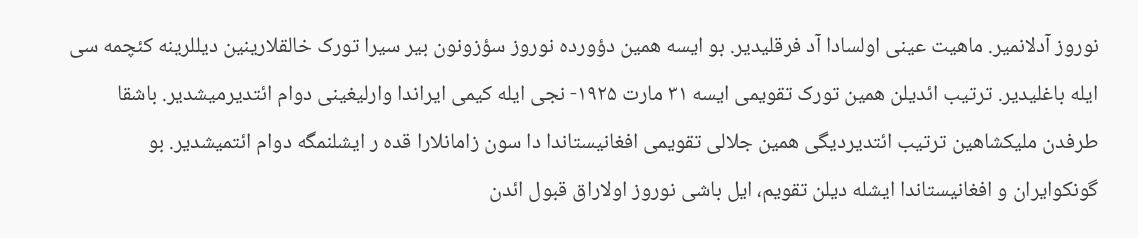نوروز آدلانمیر. ماهیت عینی اولسادا آد فرقلیدیر. بو ایسه همین دؤورده نوروز سؤزونون بیر سیرا تورک خالقلارینین دیللرینه کئچمه سی ایله باغلیدیر. ترتیب ائدیلن همین تورک تقویمی ایسه ۳۱ مارت ۱۹۲۵- نجی ایله کیمی ایراندا وارلیغینی دوام ائتدیرمیشدیر. باشقا طرفدن ملیکشاهین ترتیب ائتدیردیگی همین جلالی تقویمی افغانیستاندا دا سون زامانلارا قده ر ایشلنمگه دوام ائتمیشدیر. بو گونکوایران و افغانیستاندا ایشله دیلن تقویم، ایل باشی نوروز اولاراق قبول ائدن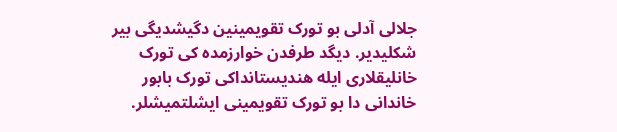جلالی آدلی بو تورک تقویمینین دگیشدیگی بیر شکلیدیر. دیگد طرفدن خوارزمده کی تورک خانلیقلاری ایله هندیستانداکی تورک بابور خاندانی دا بو تورک تقویمینی ایشلتمیشلر.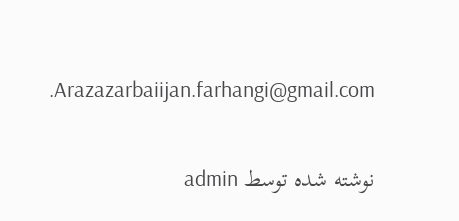.Arazazarbaiijan.farhangi@gmail.com

نوشته شده توسط admin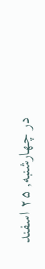در چهارشنبه, ۲۵ اسفند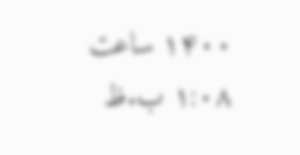۱۴۰۰ ساعت ۱:۰۸ ب.ظ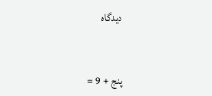دیدگاه


پنج + 9 =